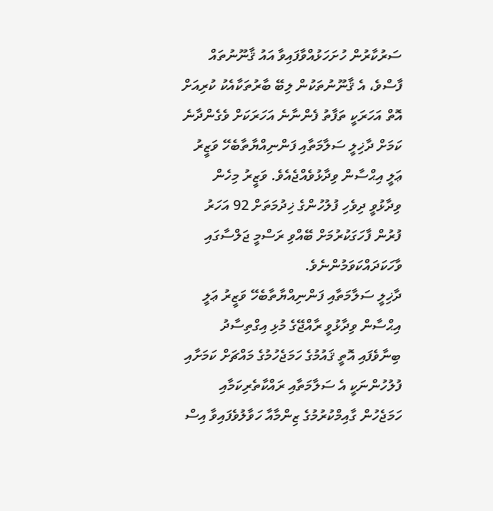ސަރުކާރުން ހުށަހަޅުއްވާފައިވާ އައު ޤާނޫނުތައް ފާސްވެ، އެ ޤާނޫނުތަކުން ލިބޭ ބާރުތަކާއެކު ކުރިއަށް އޮތް އަހަރަކީ ތަފާތު ފެންނާނެ އަހަރަކަށް ވެގެންދާނެ ކަމަށް ދާޚިލީ ސަލާމަތާއި ފަންނިއްޔާތާބެހޭ ވަޒީރު ޢަލީ އިޙްސާން ވިދާޅުވެއްޖެއެވެ. ވަޒީރު މިހެން ވިދާޅުވީ ދިވެހި ފުލުހުންގެ ޚިދުމަތަށް 92 އަހަރު ފުރުން ފާހަގަކުރުމަށް ބޭއްވި ރަސްމީ ޖަލްސާގައި ވާހަކަދައްކަވަމުންނެވެ.
ދާޚިލީ ސަލާމަތާއި ފަންނިއްޔާތާބެހޭ ވަޒީރު ޢަލީ އިޙްސާން ވިދާޅުވީ ރާއްޖޭގެ މުޅި އިގްތިސާދު ބިނާވެފައި އޮތީ ޤައުމުގެ ހަމަޖެހުމުގެ މައްޗަށް ކަމަށާއި ފުލުހުންނަކީ އެ ސަލާމަތާއި ރައްކާތެރިކަމާއި ހަމަޖެހުން ގާއިމްކުރުމުގެ ޒިންމާއާ ހަވާލުވެފައިވާ އިސް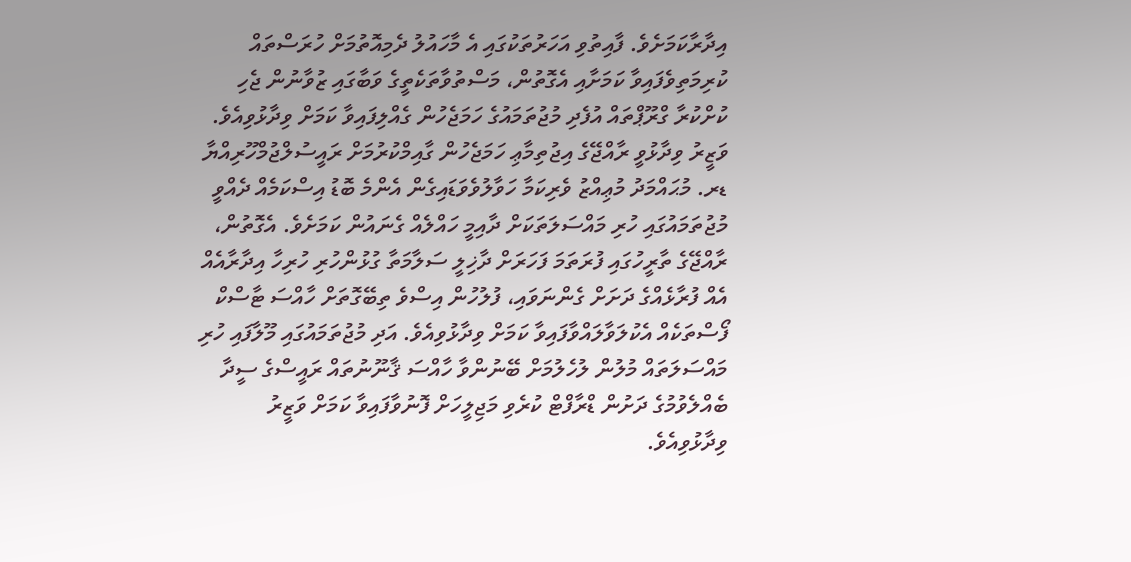އިދާރާކަމަށެވެ. ފާއިތުވި އަހަރުތަކުގައި އެ މާހައުލު ދެމިއޮތުމަށް ހުރަސްތައް ކުރިމަތިވެފައިވާ ކަމަށާއި އެގޮތުން، މަސްތުވާތަކެތީގެ ވަބާގައި ޒުވާނުން ޖެހި ކުށްކުރާ ގްރޫޕްތައް އުފެދި މުޖުތަމައުގެ ހަމަޖެހުން ގެއްލިފައިވާ ކަމަށް ވިދާޅުވިއެވެ.
ވަޒީރު ވިދާޅުވީ ރާއްޖޭގެ އިޖުތިމާޢި ހަމަޖެހުން ގާއިމްކުރުމަށް ރައީސުލްޖުމްހޫރިއްޔާ ޑރ. މުޙައްމަދު މުޢިއްޒު ވެރިކަމާ ހަވާލުވެވަޑައިގެން އެންމެ ބޮޑު އިސްކަމެއް ދެއްވީ މުޖުތަމައުގައި ހުރި މައްސަލަތަކަށް ދާއިމީ ހައްލެއް ގެނައުން ކަމަށެވެ. އެގޮތުން، ރާއްޖޭގެ ތާރީހުގައި ފުރަތަމަ ފަހަރަށް ދާޚިލީ ސަލާމަތާ ގުޅުންހުރި ހުރިހާ އިދާރާއެއް އެއް ފުރާޅެއްގެ ދަށަށް ގެންނަވައި، ފުލުހުން އިސްވެ ތިބޭގޮތަށް ހާއްސަ ޓާސްކް ފޯސްތަކެއް އެކުލަވާލައްވާފައިވާ ކަމަށް ވިދާޅުވިއެވެ. އަދި މުޖުތަމައުގައި މޫލާފައި ހުރި މައްސަލަތައް މުލުން ލުހެލުމަށް ބޭނުންވާ ހާއްސަ ޤާނޫނުތައް ރައީސްގެ ސީދާ ބެއްލެވުމުގެ ދަށުން ޑްރާފްޓް ކުރެވި މަޖިލީހަށް ފޮނުވާފައިވާ ކަމަށް ވަޒީރު ވިދާޅުވިއެވެ.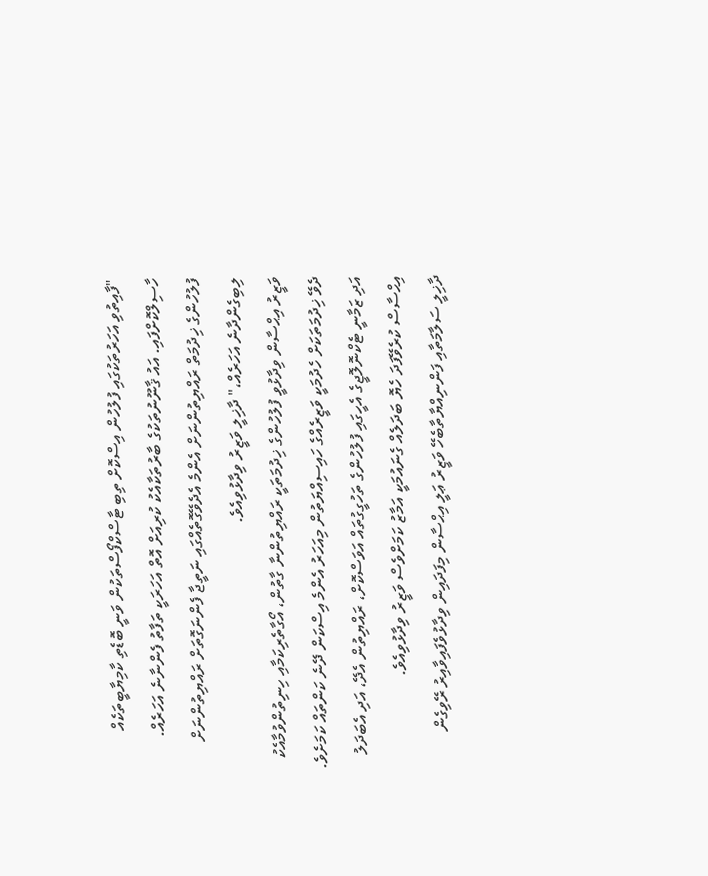"ފާއިތުވި އަހަރުތަކުގައި ފުލުހުން އިސްކޮށް ތިބި ޓާސްކްފޯސްތަކުން ވަނީ ބޮޑެތި ކާމިޔާބީތަކެއް ހާސިލްކޮށްފައި. އައު ޤާނޫނުތަކުގެ ބާރުތަކާއެކު ކުރިއަށް އޮތް އަހަރަކީ ތަފާތު ފެންނާނެ އަހަރެއް. ފުލުހުންގެ ޚިދުމަތް ރައްޔިތުންނަށް އެންމެ އެދެވޭގޮތެއްގައި ނަތީޖާ ފެންނަގޮތަށް ރައްޔިތުންނަށް ލިބިގެންދާނެ އަހަރެއް،" ދާޚިލީ ވަޒީރު ވިދާޅުވިއެވެ.
ވަޒީރު އިޙްސާން ވިދާޅުވީ ފުލުހުންގެ ޚިދުމަތަކީ ރައްޔިތުންނާ ގާތުން، އޯގާތެރިކަމާއި ހިނިތުންވުމާއެކު ދެވޭ ޚިދުމަތަކަށް ހެދުމަކީ ވަޒީރެއްގެ ހައިސިއްޔަތުން މިއަހަރު އެންމެ އިސްކަން ދޭނެ ކަންތައް ކަމަށެވެ. އަދި ޒަމާނީ ޓެކްނޮލޮޖީގެ އެހީގައި ފުލުހުންގެ ތަހުގީގުތައް އަވަސްކޮށް، ރައްޔިތުން އެދޭ، އަދި އެބަދަލު އިޙްސާސް ކުރެވޭފަދަ ހެޔޮ ބަދަލެއް ގެނައުމަކީ އަމާޒު ކަމަށްވެސް ވަޒީރު ވިދާޅުވިއެވެ.
ދާޚިލީ ސަލާމަތާއި ފަންނިއްޔާތާބެހޭ ވަޒީރު ޢަލީ އިޙްސާން މިފަދައިން ވިދާޅުވެފައިވާއިރު ރޭވިގެން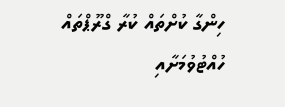ހިންގާ ކުށްތައް ކުރާ ގްރޫޕްތައް ހުއްޓުވުމަށާއި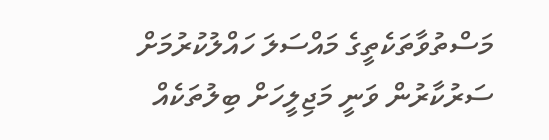މަސްތުވާތަކެތީގެ މައްސަލަ ހައްލުކުރުމަށް ސަރުކާރުން ވަނީ މަޖިލީހަށް ބިލުތަކެއް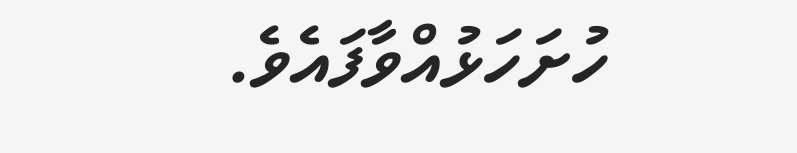ހުށަހަޅުއްވާފައެވެ.